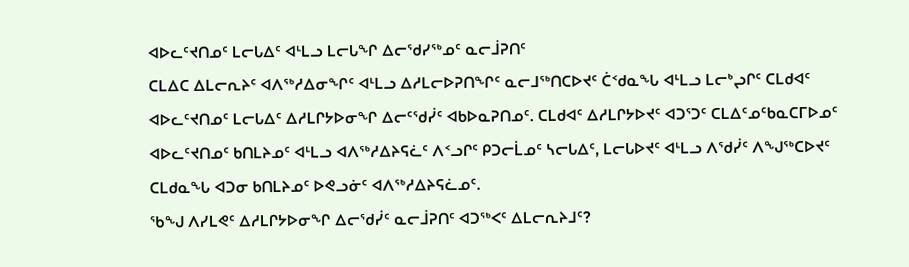ᐊᐅᓚᑦᔪᑎᓄᑦ ᒪᓕᒐᐃᑦ ᐊᒻᒪᓗ ᒪᓕᒐᖏ ᐃᓕᖁᓯᖅᓄᑦ ᓇᓕᒨᕈᑎᑦ
ᑕᒪᐃᑕ ᐃᒪᓕᕆᔨᑦ ᐊᐱᖅᓱᐃᓂᖏᑦ ᐊᒻᒪᓗ ᐃᓱᒪᓕᐅᕈᑎᖏᑦ ᓇᓕᒧᖅᑎᑕᐅᔪᑦ ᑖᑉᑯᓇᖓ ᐊᒻᒪᓗ ᒪᓕᒃᖢᒋᑦ ᑕᒪᑯᐊᑦ ᐊᐅᓚᑦᔪᑎᓄᑦ ᒪᓕᒐᐃᑦ ᐃᓱᒪᒋᔭᐅᓂᖏ ᐃᓕᑦᖁᓰᑦ ᐊᑲᐅᓇᕈᑎᓄᑦ. ᑕᒪᑯᐊᑦ ᐃᓱᒪᒋᔭᐅᔪᑦ ᐊᑐᕐᑐᑦ ᑕᒪᐃᑦᓄᑦᑲᓇᑕᒥᐅᓄᑦ ᐊᐅᓚᑦᔪᑎᓄᑦ ᑲᑎᒪᔨᓄᑦ ᐊᒻᒪᓗ ᐊᐱᖅᓱᐃᔨᕋᓛᑦ ᐱᑉᓗᒋᑦ ᑭᑐᓕᒫᓄᑦ ᓴᓕᒐᐃᑦ, ᒪᓕᒐᐅᔪᑦ ᐊᒻᒪᓗ ᐱᖁᓰᑦ ᐱᖑᖅᑕᐅᔪᑦ ᑕᒪᑯᓇᖓ ᐊᑐᓂ ᑲᑎᒪᔨᓄᑦ ᐅᕙᓗᓃᑦ ᐊᐱᖅᓱᐃᔨᕋᓛᓄᑦ.
ᖃᖑ ᐱᓯᒪᕙᑦ ᐃᓱᒪᒋᔭᐅᓂᖏ ᐃᓕᖁᓰᑦ ᓇᓕᒨᕈᑎᑦ ᐊᑐᖅᐸᑦ ᐃᒪᓕᕆᔨᒧᑦ?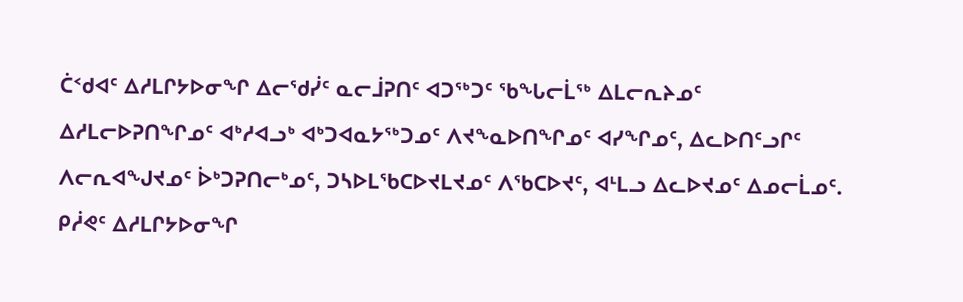ᑖᑉᑯᐊᑦ ᐃᓱᒪᒋᔭᐅᓂᖏ ᐃᓕᖁᓰᑦ ᓇᓕᒨᕈᑎᑦ ᐊᑐᖅᑐᑦ ᖃᖓᓕᒫᖅ ᐃᒪᓕᕆᔨᓄᑦ ᐃᓱᒪᓕᐅᕈᑎᖏᓄᑦ ᐊᒃᓱᐊᓗᒃ ᐊᒃᑐᐊᓇᔭᖅᑐᓄᑦ ᐱᔪᖕᓇᐅᑎᖏᓄᑦ ᐊᓯᖏᓄᑦ, ᐃᓚᐅᑎᑦᓗᒋᑦ ᐱᓕᕆᐊᖑᔪᓄᑦ ᐆᒃᑐᕈᑎᓕᒃᓄᑦ, ᑐᓴᐅᒪᖃᑕᐅᔪᒪᔪᓄᑦ ᐱᖃᑕᐅᔪᑦ, ᐊᒻᒪᓗ ᐃᓚᐅᔪᓄᑦ ᐃᓄᓕᒫᓄᑦ.
ᑭᓲᕙᑦ ᐃᓱᒪᒋᔭᐅᓂᖏ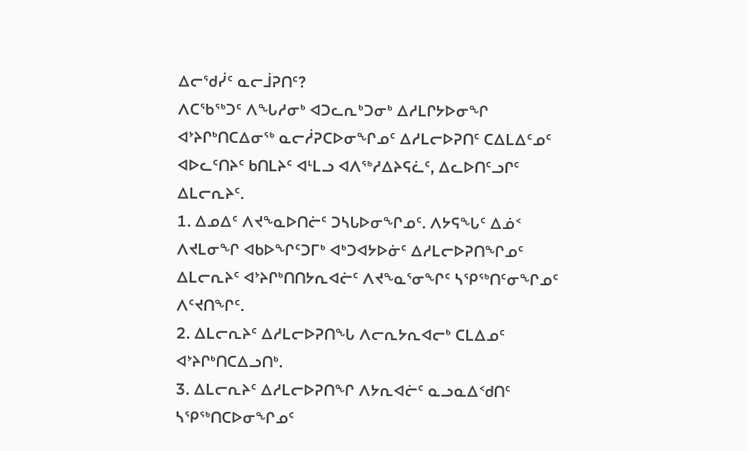ᐃᓕᖁᓰᑦ ᓇᓕᒨᕈᑎᑦ?
ᐱᑕᖃᖅᑐᑦ ᐱᖓᓱᓂᒃ ᐊᑐᓚᕆᒃᑐᓂᒃ ᐃᓱᒪᒋᔭᐅᓂᖏ ᐊᔾᔨᒋᒃᑎᑕᐃᓂᖅ ᓇᓕᓲᕈᑕᐅᓂᖏᓄᑦ ᐃᓱᒪᓕᐅᕈᑎᑦ ᑕᐃᒪᐃᑦᓄᑦ ᐊᐅᓚᑦᑎᔨᑦ ᑲᑎᒪᔨᑦ ᐊᒻᒪᓗ ᐊᐱᖅᓱᐃᔨᕋᓛᑦ, ᐃᓚᐅᑎᑦᓗᒋᑦ ᐃᒪᓕᕆᔨᑦ.
1. ᐃᓄᐃᑦ ᐱᔪᖕᓇᐅᑎᓖᑦ ᑐᓴᒐᐅᓂᖏᓄᑦ. ᐱᔭᕋᖓᑦ ᐃᓅᑉ ᐱᔪᒪᓂᖏ ᐊᑲᐅᖏᑦᑐᒥᒃ ᐊᒃᑐᐊᔭᐅᓃᑦ ᐃᓱᒪᓕᐅᕈᑎᖏᓄᑦ ᐃᒪᓕᕆᔨᑦ ᐊᔾᔨᒋᒃᑎᑎᔭᕆᐊᓖᑦ ᐱᔪᖕᓇᕐᓂᖏᑦ ᓴᕿᖅᑎᑦᓂᖏᓄᑦ ᐱᑦᔪᑎᖏᑦ.
2. ᐃᒪᓕᕆᔨᑦ ᐃᓱᒪᓕᐅᕈᑎᖓ ᐱᓕᕆᔭᕆᐊᓕᒃ ᑕᒪᐃᓄᑦ ᐊᔾᔨᒋᒃᑎᑕᐃᓗᑎᒃ.
3. ᐃᒪᓕᕆᔨᑦ ᐃᓱᒪᓕᐅᕈᑎᖏ ᐱᔭᕆᐊᓖᑦ ᓇᓗᓇᐃᑉᑯᑎᑦ ᓴᕿᖅᑎᑕᐅᓂᖏᓄᑦ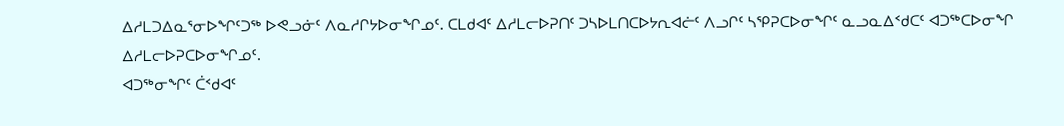ᐃᓱᒪᑐᐃᓇᕐᓂᐅᖏᑦᑐᖅ ᐅᕙᓗᓃᑦ ᐱᓇᓱᒋᔭᐅᓂᖏᓄᑦ. ᑕᒪᑯᐊᑦ ᐃᓱᒪᓕᐅᕈᑎᑦ ᑐᓴᐅᒪᑎᑕᐅᔭᕆᐊᓖᑦ ᐱᓗᒋᑦ ᓴᕿᕈᑕᐅᓂᖏᑦ ᓇᓗᓇᐃᑉᑯᑕᑦ ᐊᑐᖅᑕᐅᓂᖏ ᐃᓱᒪᓕᐅᕈᑕᐅᓂᖏᓄᑦ.
ᐊᑐᖅᓂᖏᑦ ᑖᑉᑯᐊᑦ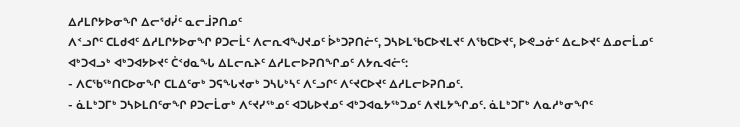ᐃᓱᒪᒋᔭᐅᓂᖏ ᐃᓕᖁᓰᑦ ᓇᓕᒨᕈᑎᓄᑦ
ᐱᑉᓗᒋᑦ ᑕᒪᑯᐊᑦ ᐃᓱᒪᒋᔭᐅᓂᖏ ᑭᑐᓕᒫᑦ ᐱᓕᕆᐊᖑᔪᓄᑦ ᐆᒃᑐᕈᑎᓖᑦ, ᑐᓴᐅᒪᖃᑕᐅᔪᒪᔪᑦ ᐱᖃᑕᐅᔪᑦ, ᐅᕙᓗᓃᑦ ᐃᓚᐅᔪᑦ ᐃᓄᓕᒫᓄᑦ ᐊᒃᑐᐊᓗᒃ ᐊᒃᑐᐊᔭᐅᔪᑦ ᑖᑉᑯᓇᖓ ᐃᒪᓕᕆᔨᑦ ᐃᓱᒪᓕᐅᕈᑎᖏᓄᑦ ᐱᔭᕆᐊᓖᑦ:
- ᐱᑕᖃᖅᑎᑕᐅᓂᖏ ᑕᒪᐃᑦᓂᒃ ᑐᕋᖓᔪᓂᒃ ᑐᓴᒐᒃᓴᑦ ᐱᑦᓗᒋᑦ ᐱᑦᔪᑕᐅᔪᑦ ᐃᓱᒪᓕᐅᕈᑎᓄᑦ.
- ᓈᒪᒃᑐᒥᒃ ᑐᓴᐅᒪᑎᑦᓂᖏ ᑭᑐᓕᒫᓂᒃ ᐱᑦᔪᓯᖅᓄᑦ ᐊᑐᒐᐅᔪᓄᑦ ᐊᒃᑐᐊᓇᔭᖅᑐᓄᑦ ᐱᔪᒪᔭᖏᓄᑦ. ᓈᒪᒃᑐᒥᒃ ᐱᓇᓱᒃᓂᖏᑦ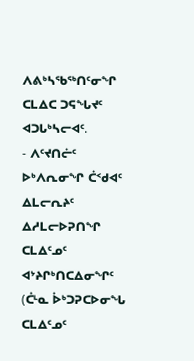ᐱᕕᒃᓴᖃᖅᑎᑦᓂᖏ ᑕᒪᐃᑕ ᑐᕋᖓᔪᑦ ᐊᑐᒐᒃᓴᓕᐊᑦ.
- ᐱᑦᔪᑎᓖᑦ ᐅᒃᐱᕆᓂᖏ ᑖᑉᑯᐊᑦ ᐃᒪᓕᕆᔨᑦ ᐃᓱᒪᓕᐅᕈᑎᖏ ᑕᒪᐃᑦᓄᑦ ᐊᔾᔨᒋᒃᑎᑕᐃᓂᖏᑦ (ᑖᒻᓇ ᐆᒃᑐᕈᑕᐅᓂᖓ ᑕᒪᐃᑦᓄᑦ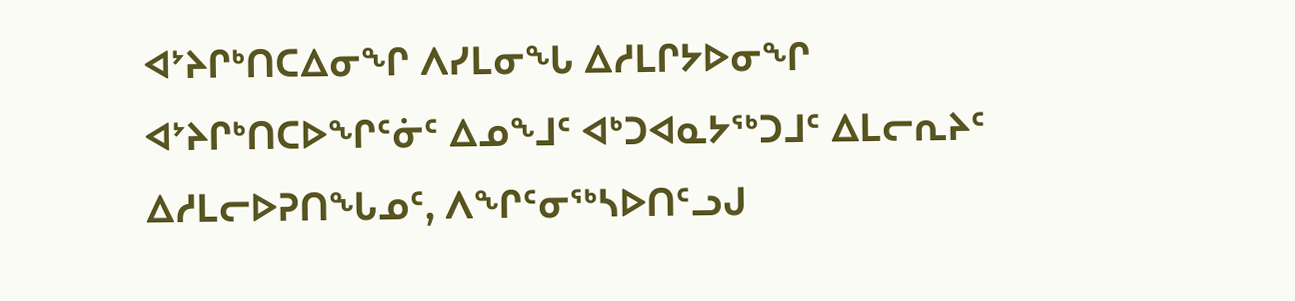ᐊᔾᔨᒋᒃᑎᑕᐃᓂᖏ ᐱᓯᒪᓂᖓ ᐃᓱᒪᒋᔭᐅᓂᖏ ᐊᔾᔨᒋᒃᑎᑕᐅᖏᑦᓃᑦ ᐃᓄᖕᒧᑦ ᐊᒃᑐᐊᓇᔭᖅᑐᒧᑦ ᐃᒪᓕᕆᔨᑦ ᐃᓱᒪᓕᐅᕈᑎᖓᓄᑦ, ᐱᖏᑦᓂᖅᓴᐅᑎᑦᓗᒍ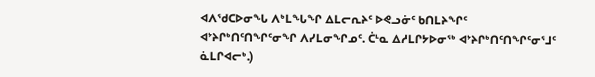ᐊᐱᖁᑕᐅᓂᖓ ᐱᒃᒪᖓᖏ ᐃᒪᓕᕆᔨᑦ ᐅᕙᓗᓃᑦ ᑲᑎᒪᔨᖏᑦ ᐊᔾᔨᒋᒃᑎᑦᑎᖏᑦᓂᖏ ᐱᓯᒪᓂᖏᓄᑦ. ᑖᒻᓇ ᐃᓱᒪᒋᔭᐅᓂᖅ ᐊᔾᔨᒋᒃᑎᑦᑎᖏᑦᓂᕐᒧᑦ ᓈᒪᒋᐊᓕᒃ.)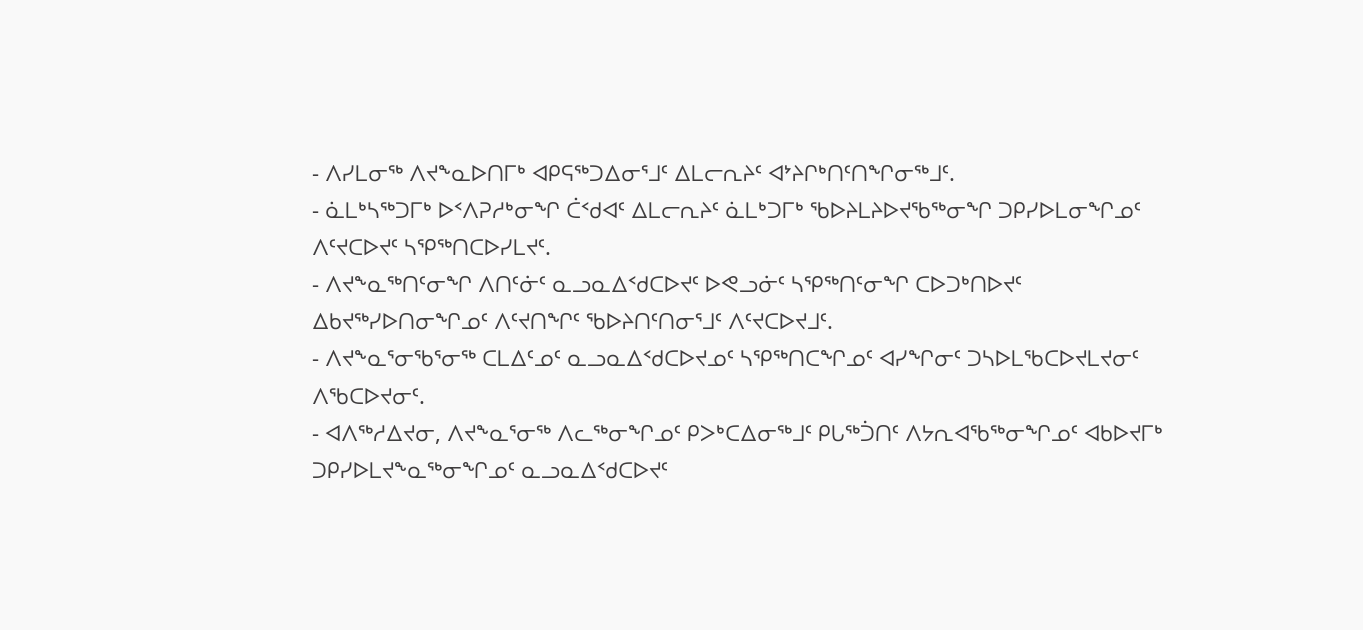- ᐱᓯᒪᓂᖅ ᐱᔪᖕᓇᐅᑎᒥᒃ ᐊᑭᕋᖅᑐᐃᓂᕐᒧᑦ ᐃᒪᓕᕆᔨᑦ ᐊᔾᔨᒋᒃᑎᑦᑎᖏᓂᖅᒧᑦ.
- ᓈᒪᒃᓴᖅᑐᒥᒃ ᐅᑉᐱᕈᓱᒃᓂᖏ ᑖᑉᑯᐊᑦ ᐃᒪᓕᕆᔨᑦ ᓈᒪᒃᑐᒥᒃ ᖃᐅᔨᒪᔨᐅᔪᖃᖅᓂᖏ ᑐᑭᓯᐅᒪᓂᖏᓄᑦ ᐱᑦᔪᑕᐅᔪᑦ ᓴᕿᖅᑎᑕᐅᓯᒪᔪᑦ.
- ᐱᔪᖕᓇᖅᑎᑦᓂᖏ ᐱᑎᑦᓃᑦ ᓇᓗᓇᐃᑉᑯᑕᐅᔪᑦ ᐅᕙᓗᓃᑦ ᓴᕿᖅᑎᑦᓂᖏ ᑕᐅᑐᒃᑎᐅᔪᑦ ᐃᑲᔪᖅᓯᐅᑎᓂᖏᓄᑦ ᐱᑦᔪᑎᖏᑦ ᖃᐅᔨᑎᑦᑎᓂᕐᒧᑦ ᐱᑦᔪᑕᐅᔪᒧᑦ.
- ᐱᔪᖕᓇᕐᓂᖃᕐᓂᖅ ᑕᒪᐃᑦᓄᑦ ᓇᓗᓇᐃᑉᑯᑕᐅᔪᓄᑦ ᓴᕿᖅᑎᑕᖏᓄᑦ ᐊᓯᖏᓂᑦ ᑐᓴᐅᒪᖃᑕᐅᔪᒪᔪᓂᑦ ᐱᖃᑕᐅᔪᓂᑦ.
- ᐊᐱᖅᓱᐃᔪᓂ, ᐱᔪᖕᓇᕐᓂᖅ ᐱᓚᖅᓂᖏᓄᑦ ᑭᐳᒃᑕᐃᓂᖅᒧᑦ ᑭᒐᖅᑑᑎᑦ ᐱᔭᕆᐊᖃᖅᓂᖏᓄᑦ ᐊᑲᐅᔪᒥᒃ ᑐᑭᓯᐅᒪᔪᖕᓇᖅᓂᖏᓄᑦ ᓇᓗᓇᐃᑉᑯᑕᐅᔪᑦ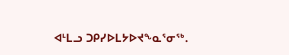ᐊᒻᒪᓗ ᑐᑭᓯᐅᒪᔭᐅᔪᖕᓇᕐᓂᖅ.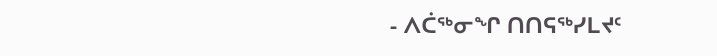- ᐱᑖᖅᓂᖏ ᑎᑎᕋᖅᓯᒪᔪᑦ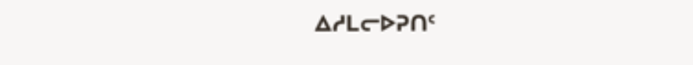ᐃᓱᒪᓕᐅᕈᑎᑦ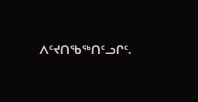ᐱᑦᔪᑎᖃᖅᑎᑦᓗᒋᑦ.